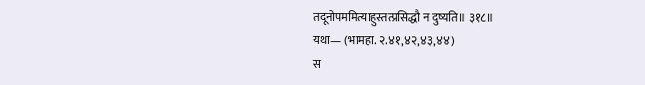तदूनोपममित्याहुस्तत्प्रसिद्धौ न दुष्यति॥ ३१८॥
यथा— (भामहा. २.४१,४२,४३,४४)
स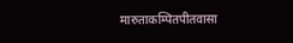मारुताकम्पितपीतवासा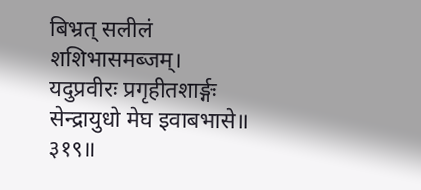बिभ्रत् सलीलं शशिभासमब्जम्।
यदुप्रवीरः प्रगृहीतशार्ङ्गः सेन्द्रायुधो मेघ इवाबभासे॥ ३१९॥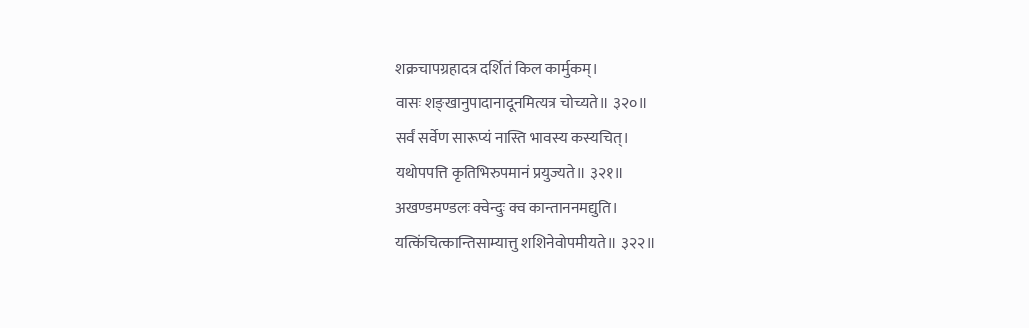शक्रचापग्रहादत्र दर्शितं किल कार्मुकम्।
वासः शङ्खानुपादानादूनमित्यत्र चोच्यते॥ ३२०॥
सर्वं सर्वेण सारूप्यं नास्ति भावस्य कस्यचित्।
यथोपपत्ति कृतिभिरुपमानं प्रयुज्यते॥ ३२१॥
अखण्डमण्डलः क्वेन्दुः क्व कान्ताननमद्युति।
यत्किंचित्कान्तिसाम्यात्तु शशिनेवोपमीयते॥ ३२२॥